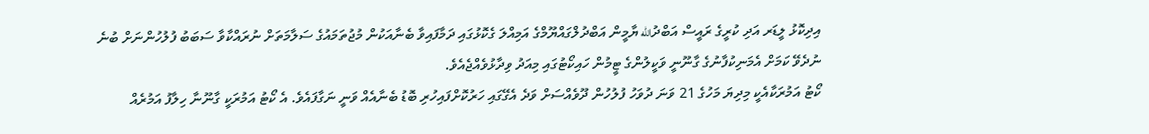އިދިކޮޅު ލީޑަރ އަދި ކުރީގެ ރައީސް އަބްދުالله ޔާމީން އަބްދުލްގައްޔޫމްގެ އަމިއްލަ ގެކޮޅުގައި ދަމާފައިވާ ބެނާއަކުން މުޖުތަމައުގެ ސަލާމަތަށް ނުރައްކާވާ ސަބަބު ފުލުހުންނަށް ބުނެ ނުދެވޭ ކަމަށް އެމަނިކުފާނުގެ ގާނޫނީ ވަކީލުންގެ ޓީމުން ހައިކޯޓުގައި މިއަދު ވިދާޅުވެއްޖެއެވެ.
ކޯޓު އަމުރަކާއެކީ މިދިޔަ މަހުގެ 21 ވަނަ ދުވަހު ފުލުހުން ދޫވެއްސަށް ވަދެ އެގޭގައި ހަރުކޮށްފައިހުރި ބޮޑު ބެނާއެއް ވަނީ ނަގާފައެވެ. އެ ކޯޓު އަމުރަކީ ގާނޫނާ ހިލާފު އަމުރެއް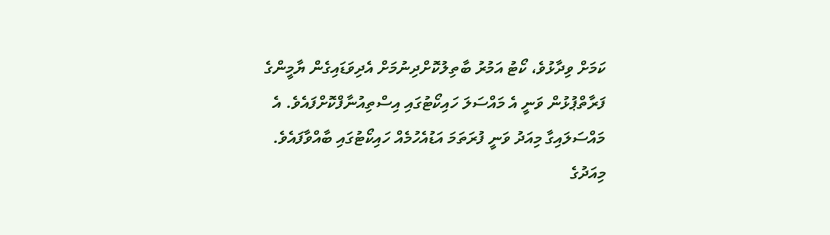ކަމަށް ވިދާޅުވެ، ކޯޓު އަމުރު ބާތިލުކޮށްދިނުމަށް އެދިވަޑައިގެން ޔާމީންގެ ފަރާތްޕުޅުން ވަނީ އެ މައްސަލަ ހައިކޯޓުގައި އިސްތިއުނާފްކޮށްފައެވެ. އެ މައްސަލައިގާ މިއަދު ވަނީ ފުރަތަމަ އަޑުއެހުމެއް ހައިކޯޓުގައި ބާއްވާފައެވެ. މިއަދުގެ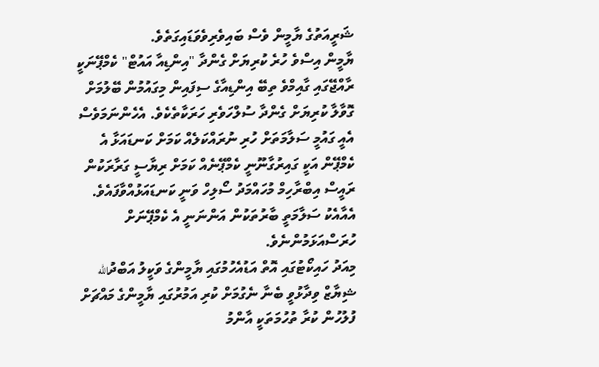ޝަރީއަތުގެ ޔާމީން ވެސް ބައިވެރިވެވަޑައިގަތެވެ.
ޔާމީން އިސްވެ ހުރެ ކުރިޔަށް ގެންދާ "އިންޑިއާ އައުޓް" ކެމްޕޭނަކީ ރާއްޖޭގައި ގާއިމްވެ ތިބޭ އިންޑިއާގެ ސިފައިން މިގައުމުން ބޭލުމަށް ގޮވާލާ ކުރިޔަށް ގެންދާ ސުލްހަވެރި ހަރަކާތެކެވެ. އެހެންނަމަވެސް އެއީ ގައުމީ ސަލާމަތަށް ހުރި ނުރައްކަލެއް ކަމަށް ކަނޑައަޅާ އެ ކެމްޕޭން އަކީ ގައިރުގާނޫނީ ކެމްޕޭނެއް ކަމަށް ރިޔާސީ ގަރާރަކުން ރައީސް އިބްރާހިމް މުހައްމަދު ސޯލިހް ވަނީ ކަނޑައަޅުއްވާފައެވެ. އެއާއެކު ސަލާމަތީ ބާރުތަކުން އަންނަނީ އެ ކެމްޕޭނަށް ހުރަސްއަޅަމުންނެވެ.
މިއަދު ހައިކޯޓުގައި އޮތް އަޑުއެހުމުގައި ޔާމީންގެ ވަކީލު އަބްދުالله ޝިޔާޒް ވިދާޅުވީ ބެނާ ނެގުމަށް ކުރި އަމުރުގައި ޔާމީންގެ މައްޗަށް ފުލުހުން ކުރާ ތުހުމަތަކީ އާންމު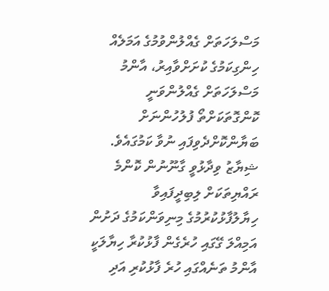މަސްލަހަތަށް ގެއްލުންވުމުގެ އަމަލެއް ހިންގިކަމުގެ ކުށަށްވާއިރު، އާންމު މަސްލަހަތަށް ގެއްލުންވަނީ ކޮންގޮތަކަށްތޯ ފުލުހުންނަށް ބަޔާންކޮށްދެވިފައި ނުވާ ކަމުގައެވެ.
ޝިޔާޒު ވިދާޅުވީ ގާނޫނުން ކޮންމެ ރައްޔިތަކަށް ލިބިދީފައިވާ ހިޔާލުފާޅުކުރުމުގެ މިނިވަންކަމުގެ ދަށުން އަމިއްލަ ގޭގައި ހުރެގެން ފާޅުކުރާ ހިޔާލަކީ އާންމު ތަނެއްގައި ހުރެ ފާޅުކުރި އަދި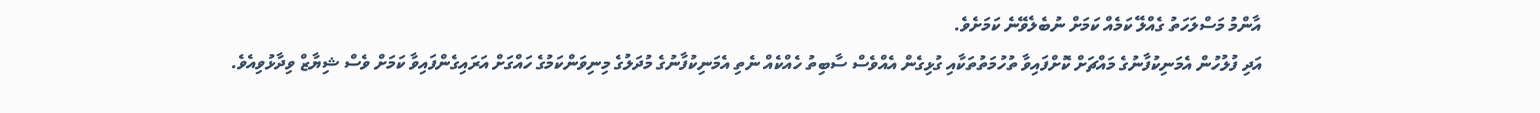އާންމު މަސްލަހަތު ގެއްލޭ ކަމެއް ކަމަށް ނުބެލެވޭނެ ކަމަށެވެ.
އަދި ފުލުހުން އެމަނިކުފާނުގެ މައްޗަށް ކޮށްފައިވާ ތުހުމަތުތަކާއި ގުޅިގެން އެއްވެސް ސާބިތު ހެއްކެއް ނެތި އެމަނިކުފާނުގެ މުދަލުގެ މިނިވަންކަމުގެ ހައްގަށް އަރައިގެންފައިވާ ކަމަށް ވެސް ޝިޔާޒް ވިދާޅުވިއެވެ.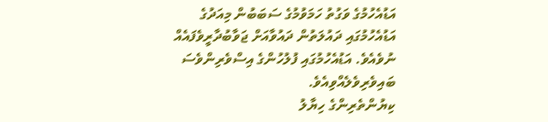އަޑުއެހުމުގެ ވަގުތު ހަމަވުމުގެ ސަބަބުން މިއަދުގެ އަޑުއެހުމުގައި ދައުލަތުން ދައުވާއަށް ޖަވާބުދާރީވެފައެއް ނުވެއެވެ. އަޑުއެހުމުގައި ފުލުހުންގެ އިސްވެރިންވެސަ ބައިވެރިވެލެއްވިއެވެ.
ކިޔުންތެރިންގެ ހިޔާލު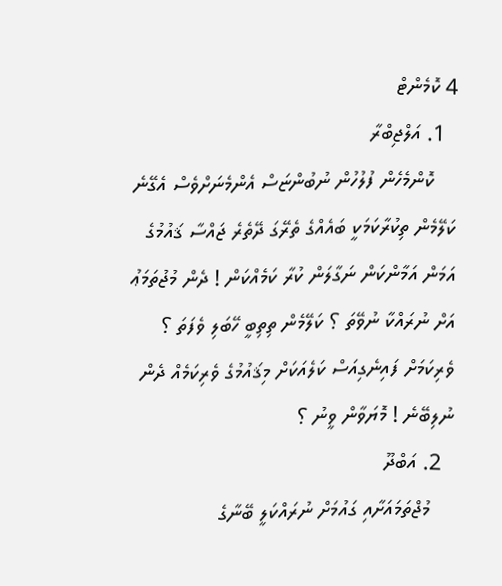4 ކޮމެންޓް
  1. އަލްޖިބްރާ
    ކޮންމެހެން ފުލުހުން ނުބުންޏަސް އެންމެނަށްވެސް އެގޭނެ ކަލޭމެން ތިކުރާކަމަކީ ބައެއްގެ ތެރޭގަ ދޭތެރެ ޖައްސާ ޤައުމުގެ އަމަން އަމާންކަން ނަގާލަން ކުރާ ކަމެއްކަން ! ދެން މުޖުތަމަޢު އަށް ނުރައްކާ ނުވޭތަ ؟ ކަލޭމެން ތިތިބީ ހޭބަލި ވެފަތަ ؟ ވެރިކަމަށް ފައިނެގިއަސް ކަލެއަކަށް މިޤައުމުގެ ވެރިކަމެއް ދެން ނުލިބޭނެ ! މޮޔަވާން ވީނު ؟
  2. އަބްދޫ
    މުޖްތަމައަށާއި ގައުމަށް ނުރައްކަލީ ބޭނާގެ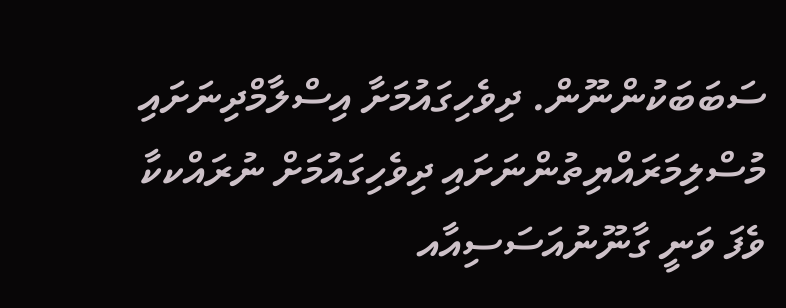ސަބަބަކުންނޫން. ދިވެހިގައުމަށާ އިސްލާމްދިނަށައި މުސްލިމަރައްޔިތުންނަށައި ދިވެހިގައުމަށް ނުރައްކކާ ވެފަ ވަނީ ގާނޫނުއަސަސިއާއ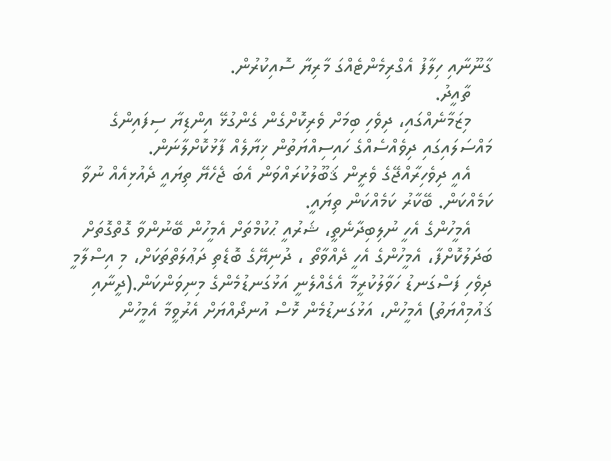ގާނޫނާއި ހިލާފު އެގްރިމެންޓެއްގަ މާރިޔާ ސޮއިކުރުން.
    ތާއީދު.
    މިޒަމާނެއްގައި، ދިވެހި ބިމަށް ވެރިކޮށްގެން ގެންގުޅޭ އިންޑިޔާ ސިފައިންގެ މައްސަލައިގައި ދިވެއްސެއްގެ ހައިސިއްޔަތުން ޚިޔާލެއް ފާޅުކޮށްލާނަން.
    އެއީ ދިވެހިރާއްޖޭގެ ވެރީން ޤަބޫލުކުރައްވަން އެބަ ޖެހެޔޭ ތިޔައީ ދެއުޅިއެއް ނުވާ ކަމެއްކަން. ބޭކާރު ކަމެއްކަން ތިޔައީ.
    އެމީހުންގެ އެހީ ނުލިބިދާނެތީ، ޝަރުއީ ޙުކުމްތަށް އެމީހުން ބޭނުންވާ ގޮތްގޮތަށް ބަދަލުކޮށްފާ، އެމީހުންގެ އެހީ ދެއްވާތޯ ، ދުނިޔޭގެ ބޮޑެތި ދަޢުލަތްތަކަށް، މި އިސްލާމީ ދިވެހި ފަސްގަނޑު ހަވާލުކުރީމާ އެގެއްލެނީ އަޅުގަނޑުމެންގެ މިނިވަންކަން.(ދީނާއި ޤައުމިއްޔަތު) އެމީހުން، އަޅުގަނޑުމެން ޅޮސް އުނދޯއްޔަށް އެރުވީމާ އެމީހުން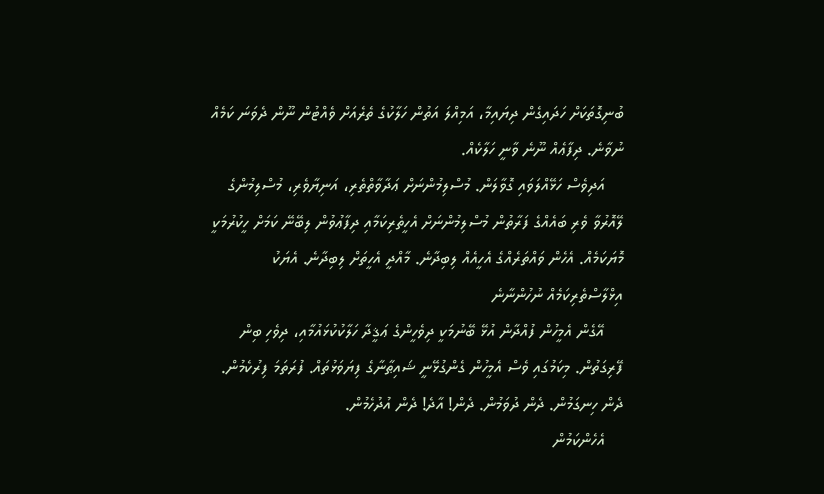ބުނިގޮތަކަށް ހަދައިގެން ދިޔައިމާ، އަމިއްލަ އަތުން ހަލާކުގެ ތެރެއަށް ވެއްޓުން ނޫން ދެވަނަ ކަމެއް ނުވާނެ. ދިފާޢެއް ނޫނެ ވާނީ ހަލާކެއް.
    އަދިވެސް ހަޅޭއްލަވައި ގޮވާލަން. މުސްލިމުންނަށް ޢަދާވާތްތެރި، އަނިޔާވެރި، މުސްލިމުންގެ ލޭއޮރުވާ ވެރި ބައެއްގެ ފަރާތުން މުސްލިމުންނަށް އެހީތެރިކަމާއި ދިފާޢުވުން ލިބޭނޭ ކަމަށް ހީކުރުމަކީ މޮޔަކަމެއް. އެހެން ވައްތަރެއްގެ އެހީއެއް ލިބިދާނެ. މާއްދީ އެހީތަށް ލިބިދާނެ. އެޔަކު އިޅްލާސްތެރިކަމެއް ނުހުންނާނެ
    އޭގެން އެމީހުން ފުއްދާން އުޅޭ ބޭނުމަކީ ދިވެހީންގެ ޢަޤީދާ ހަލާކުކުޅައުމާއި، ދިވެހި ބިން ފޭރިގަތުން. މިކަމުގައި ވެސް އެމީހުން ގެންގުޅޭނީ ޝައިޠާނާގެ ފިޔަވަޅުތައް. ފުރަތަމަ ފިރުކެމުން. ދެން ހިނގަމުން. ދެން ދުވަމުން. ދެން! އާދެ! ދެން އުދުހެމުން.
    އެހެންކަމުން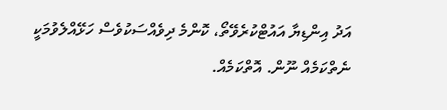އަދު އިންޑިޔާ އައުޓްކުރެވޭތޯ، ކޮންމެ ދިވެއްސަކުވެސް ހަޅޭއްލެވުމަކީ ނެތްކަމެއް ނޫން. އޮތްކަމެއް.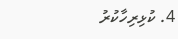4. ކުޅިރިހާކުރު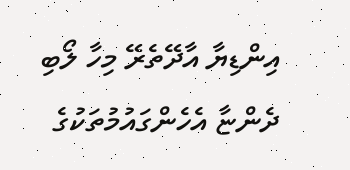އިންޑިޔާ އާދޭތެރޭ މިހާ ލޯބި ދެންޏާ އެހެންގައުމުތަކުގެ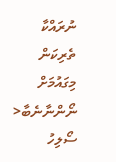ނުރައްކާ ތެރިކަން މިގައުމަށް ނޯންނާނެބާ< ސޯލިހު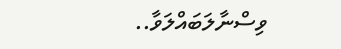ވިސްނާލަބައްލަވާ..